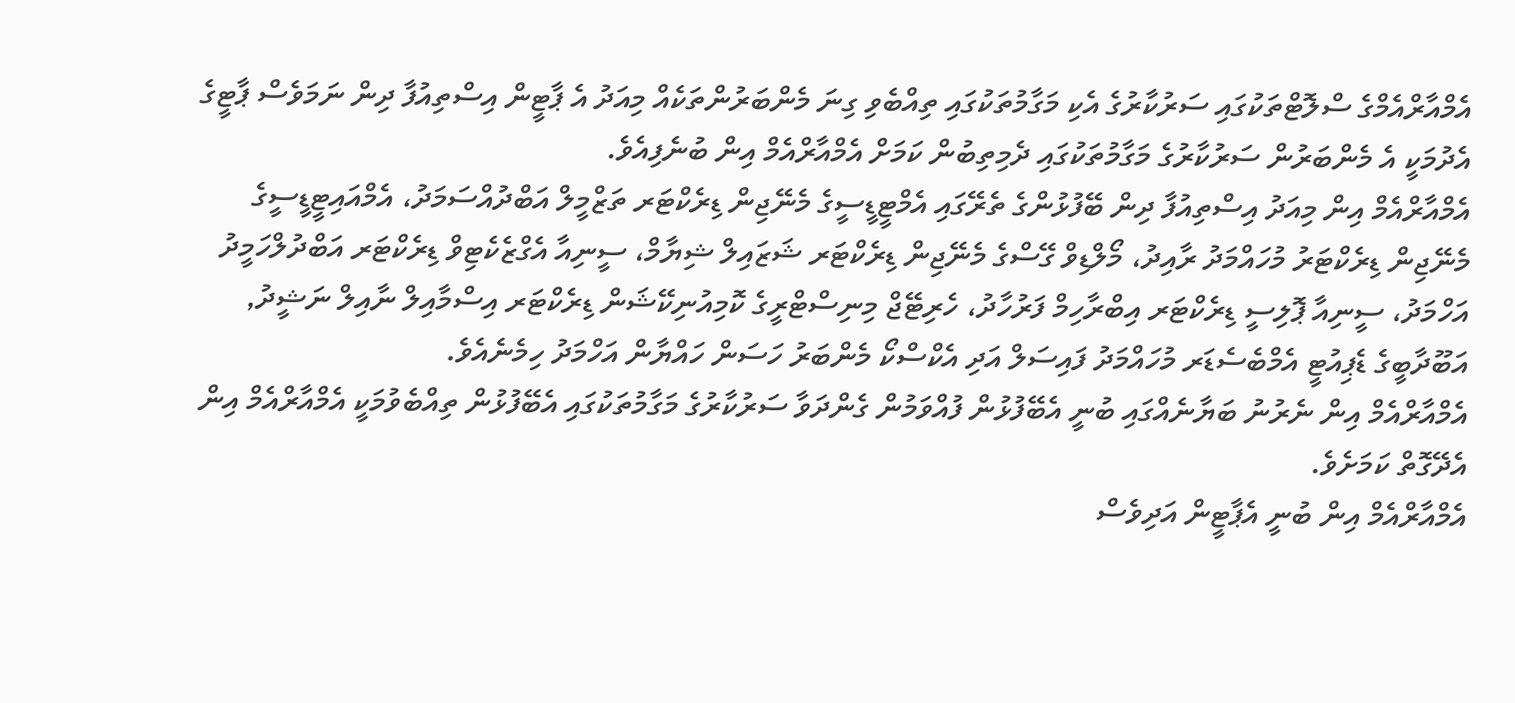އެމްއާރްއެމްގެ ސްލޮޓްތަކުގައި ސަރުކާރުގެ އެކި މަގާމުތަކުގައި ތިއްބެވި ގިނަ މެންބަރުންތަކެއް މިއަދު އެ ޕާޓީން އިސްތިއުފާ ދިން ނަމަވެސް ޕާޓީގެ އެދުމަކީ އެ މެންބަރުން ސަރުކާރުގެ މަގާމުތަކުގައި ދެމިތިބުން ކަމަށް އެމްއާރްއެމް އިން ބުނެފިއެވެ.
އެމްއާރްއެމް އިން މިއަދު އިސްތިއުފާ ދިން ބޭފުޅުންގެ ތެރޭގައި އެމްޓީޑީސީގެ މެނޭޖިން ޑިރެކްޓަރ ތަޒްމީލް އަބްދުއްސަމަދު، އެމްއައިޓީޑީސީގެ މެނޭޖިން ޑިރެކްޓަރު މުހައްމަދު ރާއިދު، މޯލްޑިވް ގޭސްގެ މެނޭޖިން ޑިރެކްޓަރ ޝަޒައިލް ޝިޔާމް، ސީނިއާ އެގްޒެކެޓިވް ޑިރެކްޓަރ އަބްދުލްހަމީދު އަހްމަދު، ސީނިއާ ޕޮލިސީ ޑިރެކްޓަރ އިބްރާހިމް ފަރުހާދު، ހެރިޓޭޖް މިނިސްޓްރީގެ ކޮމިއުނިކޭޝަން ޑިރެކްޓަރ އިސްމާއިލް ނާއިލް ނަޝީދު, އަބޫދާބީގެ ޑެޕިއުޓީ އެމްބެސެޑަރ މުހައްމަދު ފައިސަލް އަދި އެކްސްކޯ މެންބަރު ހަސަން ހައްޔާން އަހްމަދު ހިމެނެއެވެ.
އެމްއާރްއެމް އިން ނެރުނު ބަޔާނެއްގައި ބުނީ އެބޭފުޅުން ފުއްވަމުން ގެންދަވާ ސަރުކާރުގެ މަގާމުތަކުގައި އެބޭފުޅުން ތިއްބެވުމަކީ އެމްއާރްއެމް އިން އެދޭގޮތް ކަމަށެވެ.
އެމްއާރްއެމް އިން ބުނީ އެޕާޓީން އަދިވެސް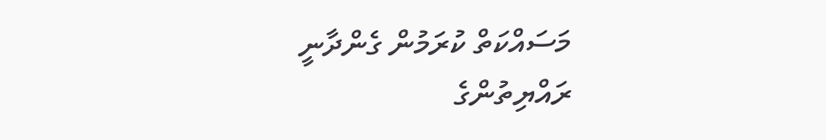މަސައްކަތް ކުރަމުން ގެންދާނީ ރައްޔިތުންގެ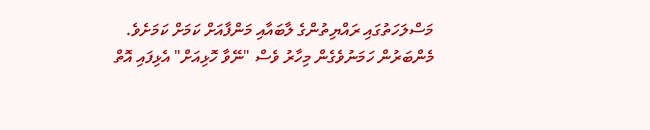މަސްލަހަތުގައި ރައްޔިތުންގެ ލާބައާއި މަންފާއަށް ކަމަށް ކަމަށެވެ.
މެންބަރުން ހަމަނުވެގެން މިހާރު ވެސް "ނޭވާ ހޮޅިއަށް" އެޅިފައި އޮތް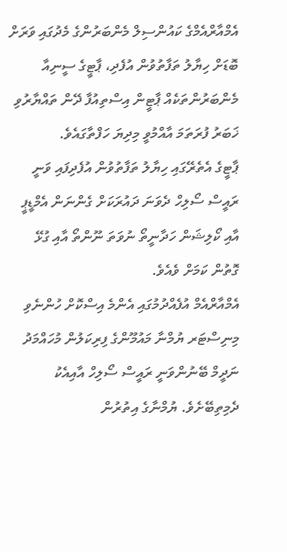އެމްއާރްއެމްގެ ކައުންސިލް މެންބަރުންގެ މެދުގައި ވަރަށް ބޮޑަށް ހިޔާލު ތަފާތުވުން އުފެދި، ޕާޓީގެ ސީނިއާ މެންބަރުންތަކެއް ޕާޓީން އިސްތިއުފާ ދޭން ތައްޔާރުވި ޚަބަރު ފުރަތަމަ އާއްމުވީ މިދިޔަ ހަފްތާގައެވެ.
ޕާޓީގެ އެތެރޭގައި ހިޔާލު ތަފާތުވުން އުފެދިފައި ވަނީ ރައީސް ސޯލިހް ދެވަނަ ދައުރަކަށް ގެންނަން އެމްޑީޕީ އާއި ކޯލިޝަން ހަދާނީތޯ ނުވަތަ ނޫންތޯ އާއި ގުޅޭ ގޮތުން ކަމަށް ވެއެވެ.
އެމްއާރްއެމް އުފެއްދުމުގައި އެންމެ އިސްކޮށް ހުންނެވި މިނިސްޓަރ ޔުމްނާ މައުމޫންގެ ފިރިކަލުން މުހައްމަދު ނަދީމް ބޭނުންވަނީ ރައީސް ސޯލިހް އާއިއެކު ދެމިތިބޭށެވެ. ޔުމްނާގެ އިތުރުން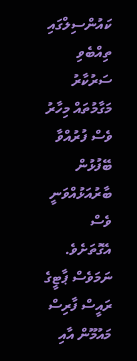ކައުންސިލްގައި ތިއްބެވި ސަރުކާރު މަގާމުތައް މިހާރު ވެސް ފުރުއްވާ ބޭފުޅުން ބާރުއަޅުއްވަނީ ވެސް އެގޮތަށެވެ.
ނަމަވެސް ޕާޓީގެ ރައީސް ފާރިސް މައުމޫން އާއި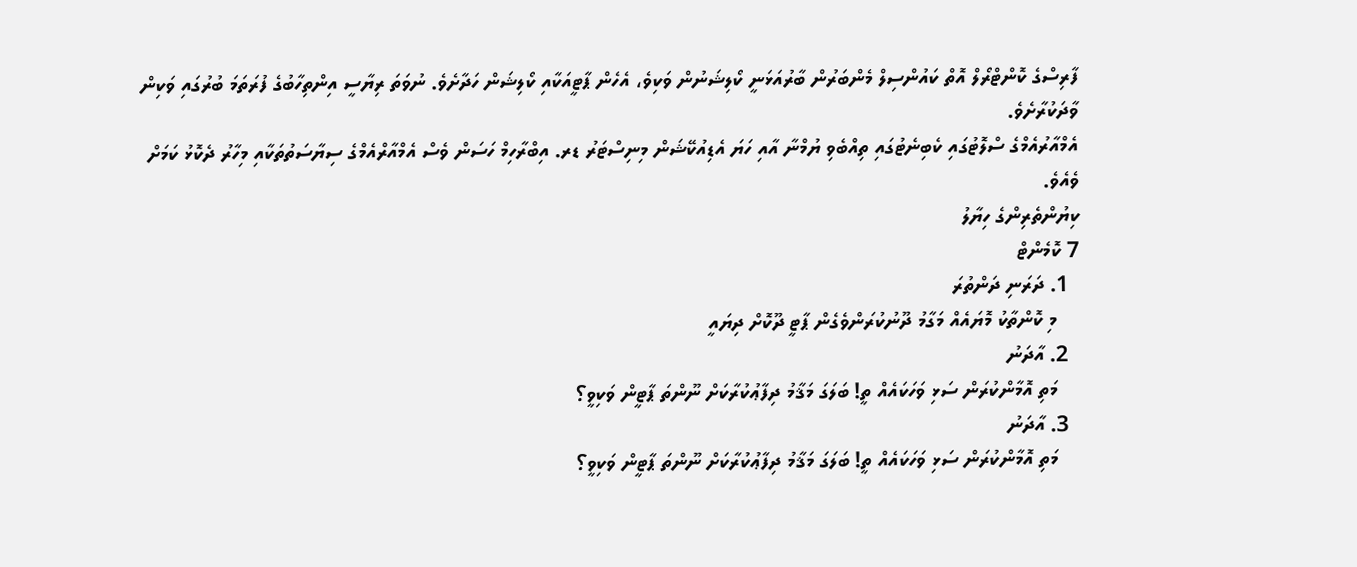ފާރިސްގެ ކޮންޓްރޯލް އޮތް ކައުންސިލް މެންބަރުން ބާރުއަޅަނީ ކޯލިޝަނުން ވަކިވެ، އެހެން ޕާޓީއަކާއި ކޯލިޝަން ހަދާށެވެ. ނުވަތަ ރިޔާސީ އިންތިހާބުގެ ފުރަތަމަ ބުރުގައި ވަކިން ވާދަކުރާށެވެ.
އެމްއާރުއެމްގެ ސްލޮޓުގައި ކެބިނެޓުގައި ތިއްބެވި ޔުމްނާ އާއި ހަޔަ އެޑިއުކޭޝަން މިނިސްޓަރު ޑރ. އިބްރާހިމް ހަސަން ވެސް އެމްއާރްއެމްގެ ސިޔާސަތުތަކާއި މިހާރު ދެކޮޅު ކަމަށް ވެއެވެ.
ކިޔުންތެރިންގެ ހިޔާލު
7 ކޮމެންޓް
  1. ދަރަނި ދަންތުރަ
    މި ކޮންތާކު މޮޔައެއް މަގާމު ދޫނުކުރަންވެގެން ޕާޓީ ދޫކޮށް ދިޔައީ
  2. އާދަނު
    މަތި އޮމާންކުރަން ސަޅި ވަހަކައެއް ތީ! ބަލަގަ މަޤާމު ދިފާޢުކުރާކަށް ނޫންތަ ޕާޓީން ވަކިވީ؟
  3. އާދަނު
    މަތި އޮމާންކުރަން ސަޅި ވަހަކައެއް ތީ! ބަލަގަ މަޤާމު ދިފާޢުކުރާކަށް ނޫންތަ ޕާޓީން ވަކިވީ؟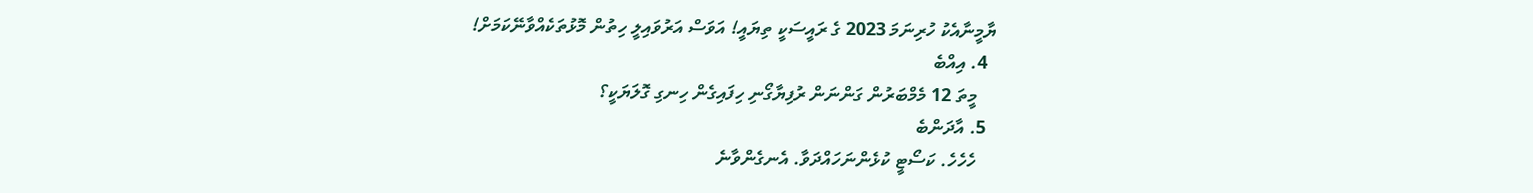ޔާމީނާއެކު ހުރިނަމަ 2023 ގެ ރައީސަކީ ތިޔައީ! އަވަސް އަރުވައިލީ ހިތުން މޮޅުތަކެއްވާނޭކަމަށް!
  4. އިއްބެ
    މީތަ 12 މެމްބަރުން ގަންނަން ރުފިޔާގޯނި ހިފައިގެން ހިނގި ގޮލަޔަކީ؟
  5. އާދަންބެ
    ހެހެހެ. ކަސޯޓީ ކުޅެންނަހައްދަވާ. އެނގެންވާނެ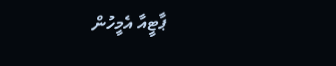ޕާޓީއާ އެމީހުން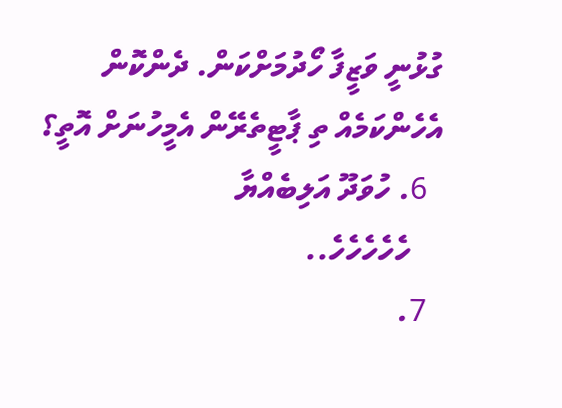ގުޅުނީ ވަޒީފާ ހޯދުމަށްކަން. ދެންކޮން އެހެންކަމެއް ތި ޕާޓީތެރޭން އެމީހުނަށް އޮތީ؟
  6. ހުވަދޫ އަލިބެއްޔާ
    ހެހެހެހެހެ..
  7.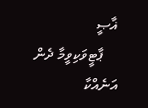ޣާޞީ
    ޕާޓީވަކިވީމާ ދެން އަނެއްކާ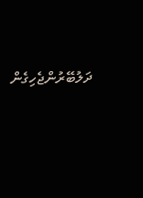ދަލުބޭރުންޖެހިގެން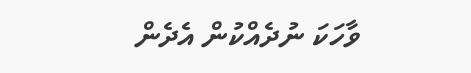ވާހަކަ ނުދެއްކުން އެދެން